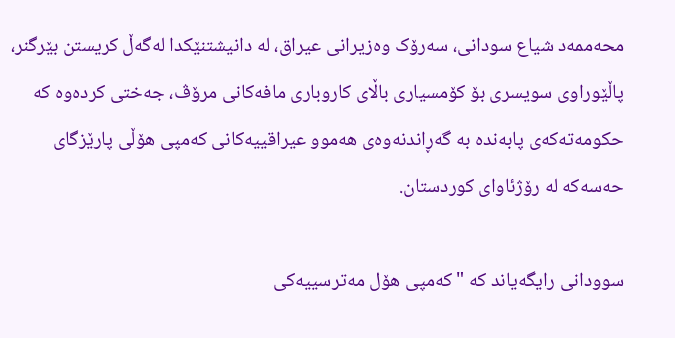محەممەد شیاع سودانی، سەرۆک وەزیرانی عیراق، لە دانیشتنێکدا لەگەڵ کریستن بێرگنر، پاڵێوراوی سویسری بۆ کۆمسیاری باڵای کاروباری مافەکانی مرۆڤ، جەختی کردەوە کە حکومەتەکەی پابەندە بە گەڕاندنەوەی هەموو عیراقییەکانی کەمپی هۆڵی پارێزگای حەسەکە لە رۆژئاوای کوردستان.

سوودانی رایگەیاند کە "کەمپی هۆل مەترسییەکی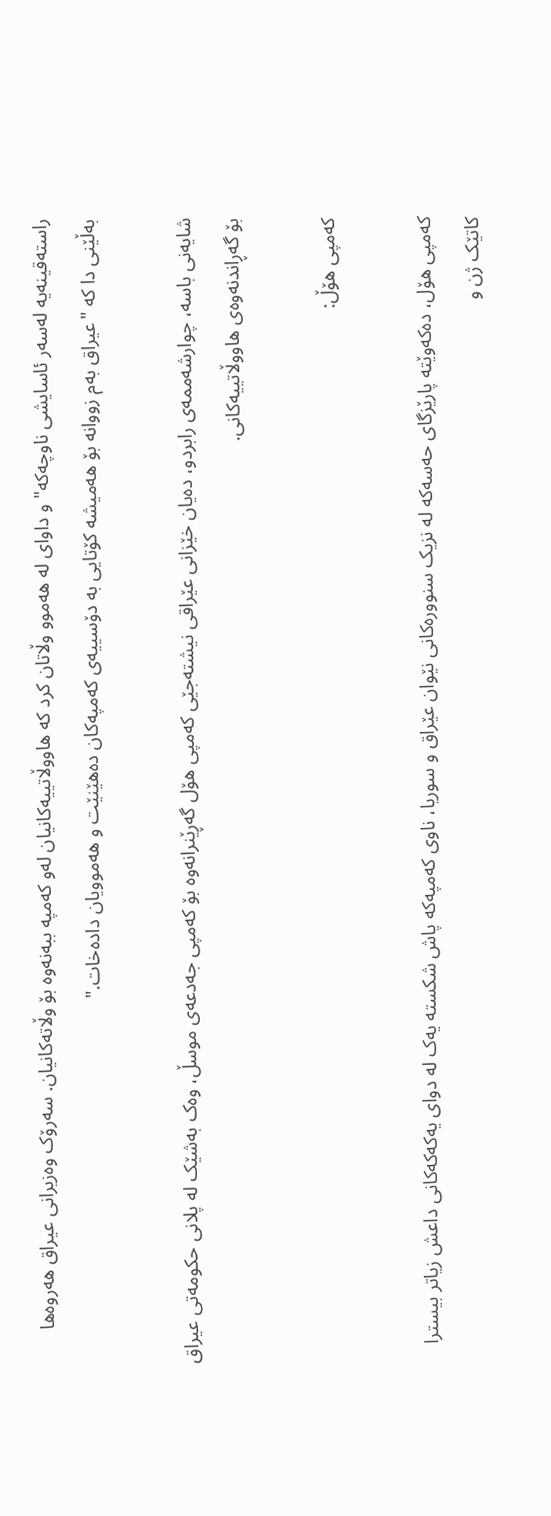راستەقینەیە لەسەر ئاسایشی ناوچەکە" و داوای لە هەموو وڵاتان کرد کە هاووڵاتییەکانیان لەو کەمپە ببەنەوە بۆ وڵاتەکانیان. سەرۆک وەزیرانی عیراق هەروەها بەڵێنی دا کە "عیراق بەم زووانە بۆ هەمیشە کۆتایی بە دۆسییەی کەمپەکان دەهێنێت و هەموویان دادەخات."

شایەنی باسە، چوارشەممەی رابردو، دەیان خێزانی عێراقی نیشتەجێی کەمپی هۆل گەڕێنرانەوە بۆ کەمپی جەدعەی موسڵ، وەک بەشێک لە پلانی حکومەتی عیراق بۆ گەڕاندنەوەی هاووڵاتییەکانی.

کەمپی هۆڵ:

کەمپی ھۆل، دەکەوێتە پارێزگای حەسەکە لە نزیک سنوورەکانی نێوان عێراق و سوریا، ناوی کەمپەکە پاش شکستە یەک لە دوای یەکەکەکانی داعش زیاتر بیسترا کاتێک ژن و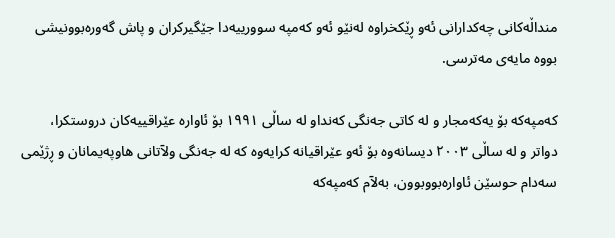منداڵەکانی چەکدارانی ئەو ڕێکخراوە لەنێو ئەو کەمپە سوورییەدا جێگیرکران و پاش گەورەبوونیشی بووە مایەی مەترسی.

کەمپەکە بۆ یەکەمجار و لە کاتی جەنگی کەنداو لە ساڵی ١٩٩١ بۆ ئاوارە عێراقییەکان دروستکرا، دواتر و لە ساڵی ٢٠٠٣ دیسانەوە بۆ ئەو عێراقیانە کرایەوە کە لە جەنگی ولآتانی ھاوپەیمانان و ڕژێمی سەدام حوسێن ئاوارەبووبوون، بەلآم کەمپەکە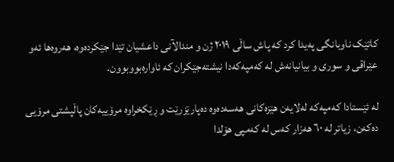کاتێک ناوبانگی پەیدا کرد کە پاش ساڵی ٢٠١٩ ژن و مندالآنی داعشیان تێدا جێکردەوە، ھەروەھا ئەو عێراقی و سوری و بیانیانەش لە کەمپەکەدا نیشتەجێکران کە ئاوارەبووبوون.

لە ئێستادا کەمپەکە لەلایەن ھێزەکانی ھەسەدەوە دەپارێزرێت و ڕێکخراوە مرۆییەکان پاڵپشتی مرۆیی دەکەن، زیاتر لە ٦٠ ھەزار کەس لە کەمپی ھۆلدا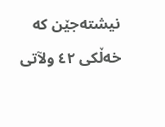نیشتەجێن کە خەڵکی ٤٢ ولآتی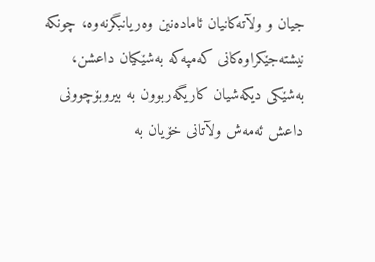جیان و ولآتەکانیان ئامادەنین وەریانبگرنەوە، چونکە نیشتەجێکراوەکانی کەمپەکە بەشێکیان داعشن، بەشێکی دیکەشیان کاریگەربوون بە بیروبۆچوونی داعش ئەمەش ولآتانی خۆیان بە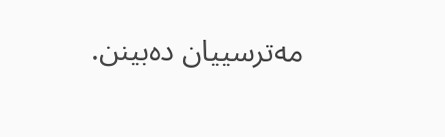مەترسییان دەبینن.